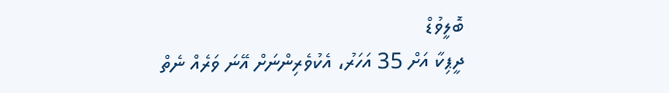ބޮލީވުޑް
ދީޕިކާ އަށް 35 އަހަރު، އެކުވެރިންނަށް އޭނަ ވަރެއް ނެތް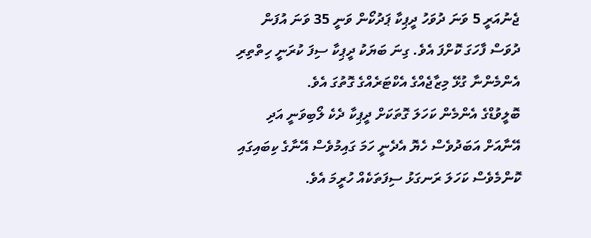ޖެނުއަރީ 5 ވަނަ ދުވަހު ދީޕިކާ ޕަދުކޯން ވަނީ 35 ވަނަ އުފަން ދުވަސް ފާހަގަ ކޮށްފަ އެވެ. ގިނަ ބަޔަކު ދީޕިކާ ސިފަ ކުރަނީ ހިތްތިރި އެންމެންނާ ގުޅޭ މިޒާޖެއްގެ އެކްޓަރެއްގެ ގޮތުގަ އެވެ.
ބޮލީވުޑްގެ އެންމެން ކަހަލަ ގޮތަކަށް ދީޕިކާ ދެކެ ލޯބިވަނީ އަދި އޭނާއަށް އަބަދުވެސް ހެޔޮ އެދެނީ ހަމަ ގައިމުވެސް އޭނާގެ ކިބައިގައި ކޮންމެވެސް ކަހަލަ ރަނގަޅު ސިފަތަކެއް ހުރީމަ އެވެ.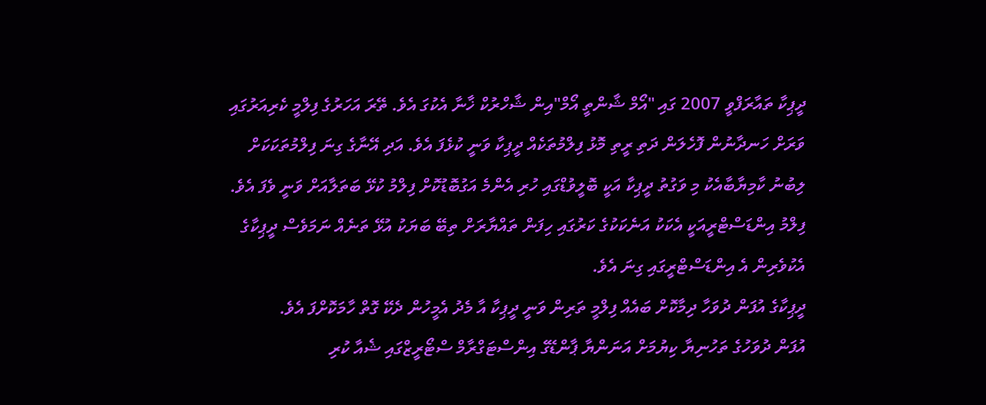ދީޕިކާ ތައާރަފްވީ 2007 ގައި "އޯމް ޝާންތީ އޯމް"އިން ޝާހްރުކް ޚާނާ އެކުގަ އެވެ. ތޭރަ އަހަރުގެ ފިލްމީ ކެރިއަރުގައި ވަރަށް ހަނދާނުން ފޮހެލަން ދަތި ރީތި މޮޅު ފިލްމުތަކެއް ދީޕިކާ ވަނީ ކުޅެފަ އެވެ. އަދި އޭނާގެ ގިނަ ފިލްމުތަކަކަށް ލިބުނު ކާމިޔާބާއެކު މި ވަގުތު ދީޕިކާ އަކީ ބޮލީވުޑްގައި ހުރި އެންމެ އަގުބޮޑުކޮށް ފިލްމު ކުޅޭ ބަތަލާއަށް ވަނީ ވެފަ އެވެ.
ފިލްމު އިންޑަސްޓްރީއަކީ އެކަކު އަނެކަކުގެ ކަރުގައި ހިފަން ތައްޔާރަށް ތިބޭ ބަޔަކު އުޅޭ ތަނެއް ނަމަވެސް ދީޕިކާގެ އެކުވެރިން އެ އިންޑަސްޓްރީގައި ގިނަ އެވެ.
ދީޕިކާގެ އުފަން ދުވަހާ ދިމާކޮށް ބައެއް ފިލްމީ ތަރިން ވަނީ ދީޕިކާ އާ މެދު އެމީހުން ދެކޭ ގޮތް ހާމަކޮށްފަ އެވެ.
އުފަން ދުވަހުގެ ތަހުނިޔާ ކިޔުމަށް އަނަންޔާ ޕާންޑޭގެ އިންސްޓަގްރާމް ސްޓޯރީޒްގައި ޝެއާ ކުރި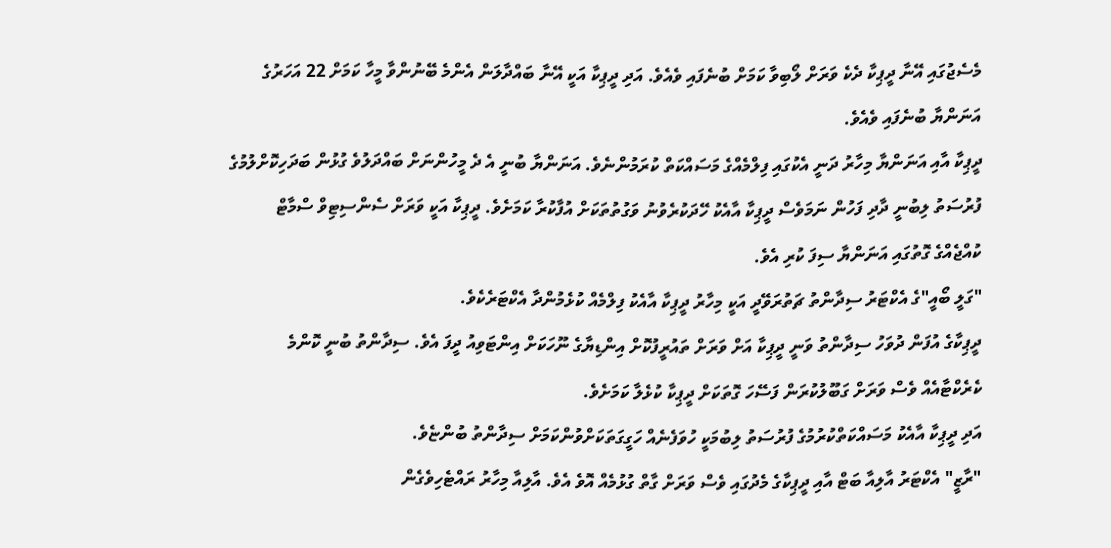މެސެޖުގައި އޭނާ ދީޕިކާ ދެކެ ވަރަށް ލޯބިވާ ކަމަށް ބުނެފައި ވެއެވެ. އަދި ދީޕިކާ އަކީ އޭނާ ބައްދާލަން އެންމެ ބޭނުންވާ މީހާ ކަމަށް 22 އަހަރުގެ އަނަންޔާ ބުނެފައި ވެއެވެ.
ދީޕިކާ އާއި އަނަންޔާ މިހާރު ދަނީ އެކުގައި ފިލްމެއްގެ މަސައްކަތް ކުރަމުންނެވެ. އަނަންޔާ ބުނީ އެ ދެ މީހުންނަށް ބައްދަލުވެ ގުޅުން ބަދަހިކޮށްލުމުގެ ފުރުސަތު ލިބުނީ ދާދި ފަހުން ނަމަވެސް ދީޕިކާ އާއެކު ހޭދަކުރެވުނު ވަގުތުތަކަށް އުފާކުރާ ކަމަށެވެ. ދީޕިކާ އަކީ ވަރަށް ސެންސިޓިވް ސްމާޓް ކުއްޖެއްގެ ގޮތުގައި އަނަންޔާ ސިފަ ކުރި އެވެ.
"ގަލީ ބޯއީ"ގެ އެކްޓަރު ސިދާންތު ޗަތުރަވޭދީ އަކީ މިހާރު ދީޕިކާ އާއެކު ފިލްމެއް ކުޅެމުންދާ އެކްޓަރެކެވެ.
ދީޕިކާގެ އުފަން ދުވަހު ސިދާންތު ވަނީ ދީޕިކާ އަށް ވަރަށް ތައުރީފުކޮށް އިންޑިޔާގެ ނޫހަކަށް އިންޓަވިއު ދީފަ އެވެ. ސިދާންތު ބުނީ ކޮންމެ ކެރެކްޓާއެއް ވެސް ވަރަށް ގަބޫލުކުރަން ފަސޭހަ ގޮތަކަށް ދީޕިކާ ކުޅެލާ ކަމަށެވެ.
އަދި ދީޕިކާ އާއެކު މަސައްކަތްކުރުމުގެ ފުރުސަތު ލިބުމަކީ ހުވަފެނެއް ހަގީގަތަކަށްވުންކަމަށް ސިދާންތު ބުންޏެވެ.
"ރާޒީ" އެކްޓަރު އާލިއާ ބަޓް އާއި ދީޕިކާގެ މެދުގައި ވެސް ވަރަށް ގާތް ގުޅުމެއް އޮވެ އެވެ. އާލިއާ މިހާރު ރައްޓެހިވެގެން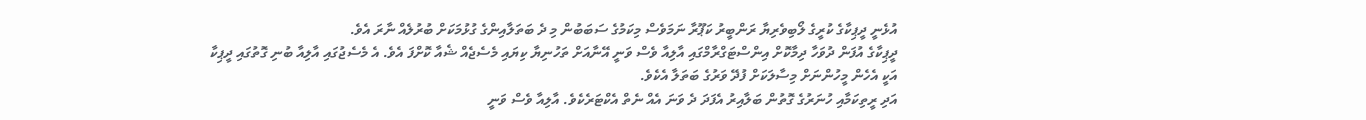އުޅެނީ ދީޕިކާގެ ކުރީގެ ލޯބިވެރިޔާ ރަންބީރު ކަޕޫރާ ނަމަވެސް މިކަމުގެ ސަބަބުން މި ދެ ބަތަލާއިންގެ ގުޅުމަކަށް ބުރުލެއް ނާރަ އެވެ.
ދީޕިކާގެ އުފަން ދުވަހާ ދިމާކޮށް އިންސްޓަގްރާމްގައި އާލިއާ ވެސް ވަނީ އޭނާއަށް ތަހުނިޔާ ކިޔައި މެސެޖެއް ޝެއާ ކޮށްފަ އެވެ. އެ މެސެޖުގައި އާލިއާ ބުނި ގޮތުގައި ދީޕިކާ އަކީ އެހެން މީހުންނަށް މިސާލަކަށް ފުދޭ ވަރުގެ ބަތަލާ އެކެވެ.
އަދި ރީތިކަމާއި ހުނަރުގެ ގޮތުން ބަލާއިރު އެފަދަ ދެ ވަނަ އެއް ނެތް އެކްޓަރެކެވެ. އާލިއާ ވެސް ވަނީ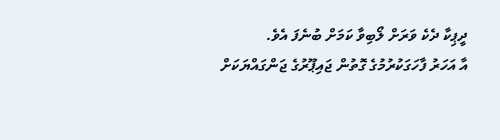ދީޕިކާ ދެކެ ވަރަށް ލޯބިވާ ކަމަށް ބުނެފަ އެވެ.
އާ އަހަރު ފާހަގަކުރުމުގެ ގޮތުން ޖައިޕޫރުގެ ޖަންގައްޔަކަށް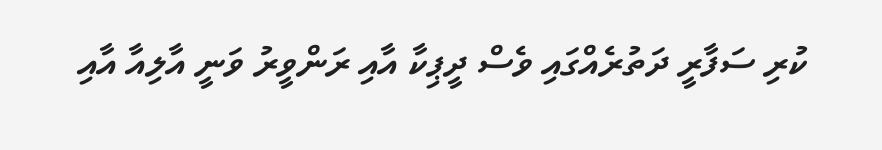ކުރި ސަފާރީ ދަތުރެއްގައި ވެސް ދީޕިކާ އާއި ރަންވީރު ވަނީ އާލިއާ އާއި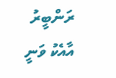ރަންބީރު އާއެކު ވަނީ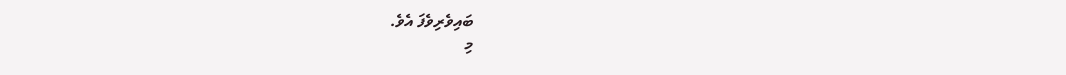ބައިވެރިވެފަ އެވެ.
މި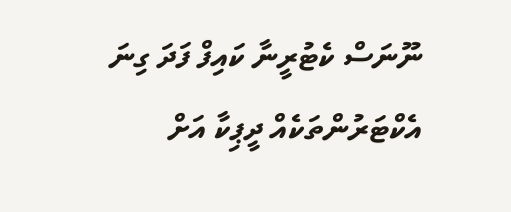ނޫނަސް ކެޓުރީނާ ކައިފް ފަދަ ގިނަ އެކްޓަރުންތަކެއް ދީޕިކާ އަށް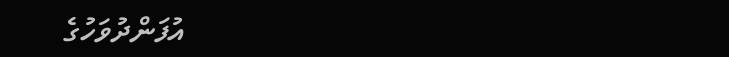އުފަންދުވަހުގެ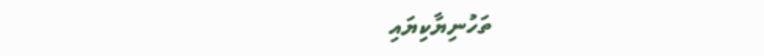ތަހުނިޔާކިޔައި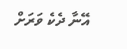އޭނާ ދެކެ ވަރަށް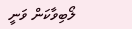ލޯބިވާކަން ވަނީ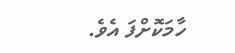ހާމަކޮށްފަ އެވެ.